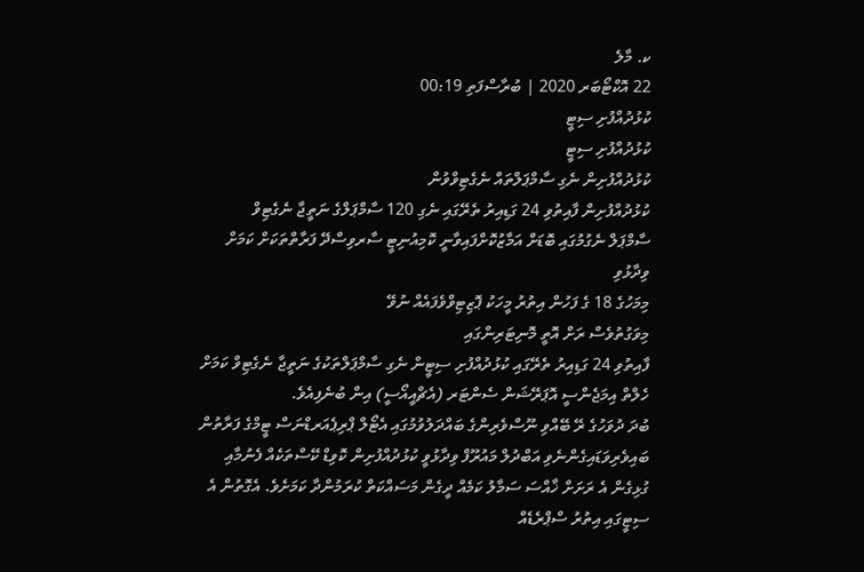ކ. މާލެ
22 އޮކްޓޯބަރ 2020 | ބުރާސްފަތި 00:19
ކުޅުދުއްފުށި ސިޓީ
ކުޅުދުއްފުށި ސިޓީ
ކުޅުދުއްފުށިން ނެގި ސާމްޕަލްތައް ނެގެޓިވްވުން
ކުޅުދުއްފުށިން ފާއިތުވި 24 ގަޑިއިރު ތެރޭގައި ނެގި 120 ސާމްޕަލްގެ ނަތީޖާ ނެގެޓިވް
ސާމްޕަލް ނެގުމުގައި ބޮޑަށް އަމާޒުކޮށްފައިވާނީ ކޮމިއުނިޓީ ސާރވިސްދޭ ފަރާތްތަކަށް ކަމަށް ވިދާޅުވި
މިމަހުގެ 18 ގެ ފަހުން އިތުރު މީހަކު ޕޮޒިޓިވްވެފައެއް ނުވޭ
މިވަގުތުވެސް ރަށް އޮތީ މޮނިޓަރިންގައި
ފާއިތުވި 24 ގަޑިއިރު ތެރޭގައި ކުޅުދުއްފުށި ސިޓީން ނެގި ސާމްޕަލްތަކުގެ ނަތީޖާ ނެގެޓިވް ކަމަށް ހެލްތް އިމަޖެންސީ އޮޕަރޭޝަން ސެންޓަރ (އެޗްއީއޯސީ) އިން ބުނެފިއެވެ.
ބުދަ ދުވަހުގެ ރޭ ބޭއްވި ނޫސްވެރިންގެ ބައްދަލުވުމުގައި އެޓޯލް ޕްރިޕެއަރޑްނަސް ޓީމްގެ ފަރާތުން ބައިވެރިވަޑައިގެންނެވި އަބްދުލް މައުރޫފް ވިދާޅުވީ ކުޅުދުއްފުށިން ކޮވިޑް ކޭސްތަކެއް ފެނުމާއި ގުޅިގެން އެ ރަށަށް ޚާއްސަ ސަމާލު ކަމެއް ދީގެން މަސައްކަތް ކުރަމުންދާ ކަމަށެވެ. އެގޮތުން އެ ސިޓީގައި އިތުރު ސްޕްރެޑެއް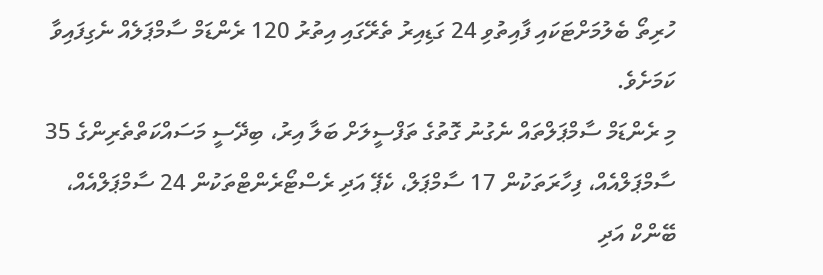ހުރިތޯ ބެލުމަށްޓަކައި ފާއިތުވި 24 ގަޑިއިރު ތެރޭގައި އިތުރު 120 ރެންޑަމް ސާމްޕަލެއް ނެގިފައިވާ ކަމަށެވެ.
މި ރެންޑަމް ސާމްޕަލްތައް ނެގުނު ގޮތުގެ ތަފްސީލަށް ބަލާ އިރު، ބިދޭސީ މަސައްކަތްތެރިންގެ 35 ސާމްޕަލްއެއް، ފިހާރަތަކުން 17 ސާމްޕަލް، ކެޕޭ އަދި ރެސްޓޯރެންޓްތަކުން 24 ސާމްޕަލްއެއް، ބޭންކް އަދި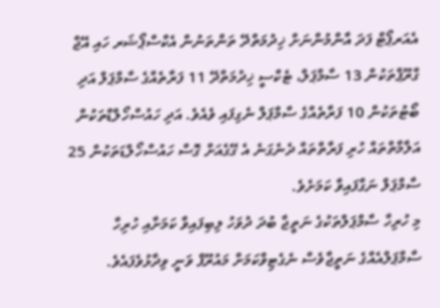އެއަރޕޯޓް ފަދަ އާންމުންނަށް ޚިދުމަތްދޭ ތަންތަނުން އެކްސްޕޯޝަރ ހައި އޭޖް ގްރޫޕްތަކުން 13 ސާމްޕަލް، ޓެކްސީ ޚިދުމަތްދޭ 11 ފަރާތެއްގެ ސާމްޕަލް އަދި ބޯޓުތަކުން 10 ފަރާތެއްގެ ސާމްޕަލް ނެގިފައި ވެއެވެ. އަދި ހައުސްހޯލްޑްތަކުން އަލާމާތްތައް ހުރި ފަރާތްތައް ދެނެގަނެ އެ ގޭގެއަށް ގޮސް ހައުސްހޯލްޑަތަކުން 25 ސާމްޕަލް ނަގާފައިވާ ކަމަށެވެ.
މި ހުރިހާ ސާމްޕަލްތަކުގެ ނަތީޖާ ބުދަ ދުވަހު ލިބިފައިވާ ކަމަށާއި ހުރިހާ ސާމްޕަލްއެއްގެ ނަތީޖާވެސް ނެގެޓިވްކަމަށް މައުރޫފް ވަނީ ވިދާޅުވެފައެވެ.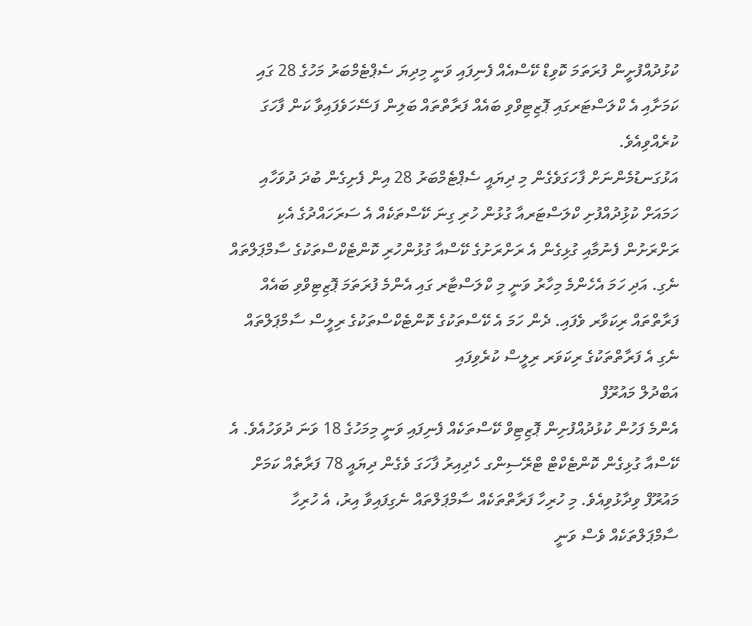ކުޅުދުއްފުށީން ފުރަތަމަ ކޮވިޑް ކޭސްއެއް ފެނިފައި ވަނީ މިދިޔަ ސެޕްޓެމްބަރު މަހުގެ 28 ގައި ކަމަށާއި އެ ކްލަސްޓަރގައި ޕޮޒިޓިވްވި ބައެއް ފަރާތްތައް ބަލިން ފަސޭހަވެފައިވާ ކަން ފާހަގަ ކުރެއްވިއެވެ.
އަޅުގަނޑުމެންނަށް ފާހަގަވެގެން މި ދިޔައީ ސެޕްޓެމްބަރު 28 އިން ފެށިގެން ބުދަ ދުވަހާއި ހަމައަށް ކުޅިުދުއްފުށި ކްލަސްޓަރއާ ގުޅުން ހުރި ގިނަ ކޭސްތަކެއް އެ ސަރަހައްދުގެ އެކި ރަށްރަށުން ފެނުމާއި ގުޅިގެން އެ ރަށްރަށުގެ ކޭސްއާ ގުޅުންހުރި ކޮންޓެކްސްތަކުގެ ސާމްޕަލްތައް ނެގި. އަދި ހަމަ އެހެންމެ މިހާރު ވަނީ މި ކްލަސްޓާރ ގައި އެންމެ ފުރަތަމަ ޕޮޒިޓިވްވި ބައެއް ފަރާތްތައް ރިކަވާރ ވެފައި. ދެން ހަމަ އެ ކޭސްތަކުގެ ކޮންޓެކްސްތަކުގެ ރިލީސް ސާމްޕަލްތައް ނެގި އެ ފަރާތްތަކުގެ ރިކަވަރ ރިލީސް ކުރެވިފައި
އަބްދުލް މައުރޫފް
އެންމެ ފަހުން ކުޅުދުއްފުށިން ޕޮޒިޓިވް ކޭސްތަކެއް ފެނިފައި ވަނީ މިމަހުގެ 18 ވަނަ ދުވަހުއެވެ. އެ ކޭސްއާ ގުޅިގެން ކޮންޓެކްޓް ޓްރޭސިންގ ހެދިއިރު ފާހަގަ ވެގެން ދިޔައީ 78 ފަރާތެއް ކަމަށް މައުރޫފް ވިދާޅުވިއެވެ. މި ހުރިހާ ފަރާތްތަކެއް ސާމްޕަލްތައް ނެގިފައިވާ އިރު، އެ ހުރިހާ ސާމްޕަލްތަކެއް ވެސް ވަނީ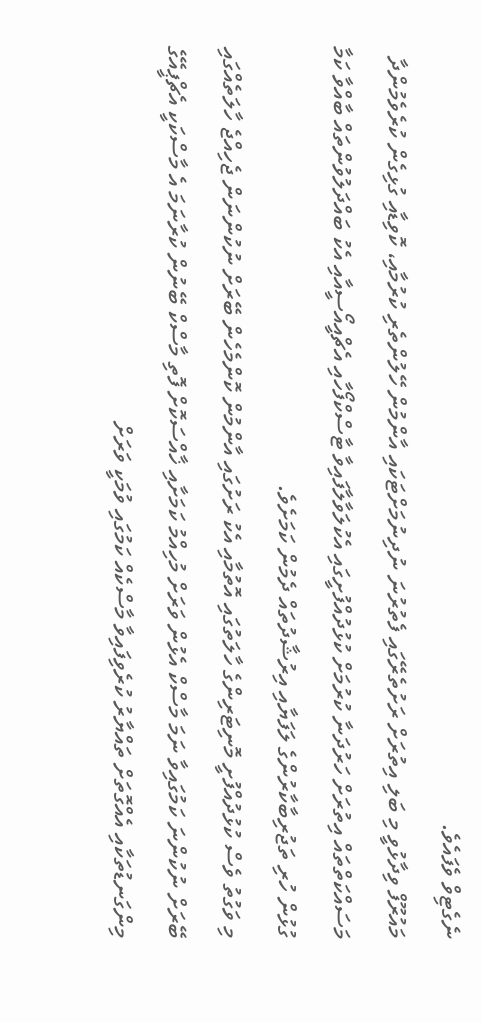ނެގެޓިވް ވެފައެވެ.
މައުރޫފް ވިދާޅުވީ މި ބަލި އިތުރަށް ރަށުތެރޭގައި ފެތުރުނަ ނުދިނުމަށްޓަކައި އާންމުން ހޭލުންތެރި ކުރުމާއި، ކޮވިޑާއި ގުޅިގެން ކުރެވެމުންދާ މަސައްކަތްތައް އިތުރަށް ހަރުދަނާ ކުރުމަށް ކުޅުދުއްފުށީގައި އެކުލަވާލާފައިވާ ޓާސްކްފޯހާއި އެޗްއީއޯސީއާއި އެކު ބައްދަލުވުންތައް ބާއްވާ ކަމާ ގުޅުން ހުރި ތަޖުރިބާކާރުންގެ ލަފަޔާއި އިރުޝާދުތައް ދެމުން ކަމަށެވެ.
މި ވަގުތު ވެސް ކުޅުދުއްފުށީ މޮނިޓަރިންގެ ހާލަތުގައި އޮތުމާއި އެކު ރަށުގައި އާންމުން ކޮންމެހެން ބޭރަށް ނުކުންނަން ޖެހިއްޖެ ހާލަތެއްގައި ބޭރަށް ނުކުންނަ ކަމުގައިވާ ނަމަ މާސްކް އެޅުން ވަރަށް މުހިއްމު ކަމަށާއި ޚާއްސަކޮށް ފޮތި މާސްކް ބޭނުން ކުރާނަމަ އެ މާސްކަކީ އެޗްޕީއޭގެ މިންގަނޑުތަކާއި އެއްގޮތަށް ތައްޔާރު ކުރެވިފައިވާ މާސްކެއް ކަމުގައި ވުމަކީ ވަރަށް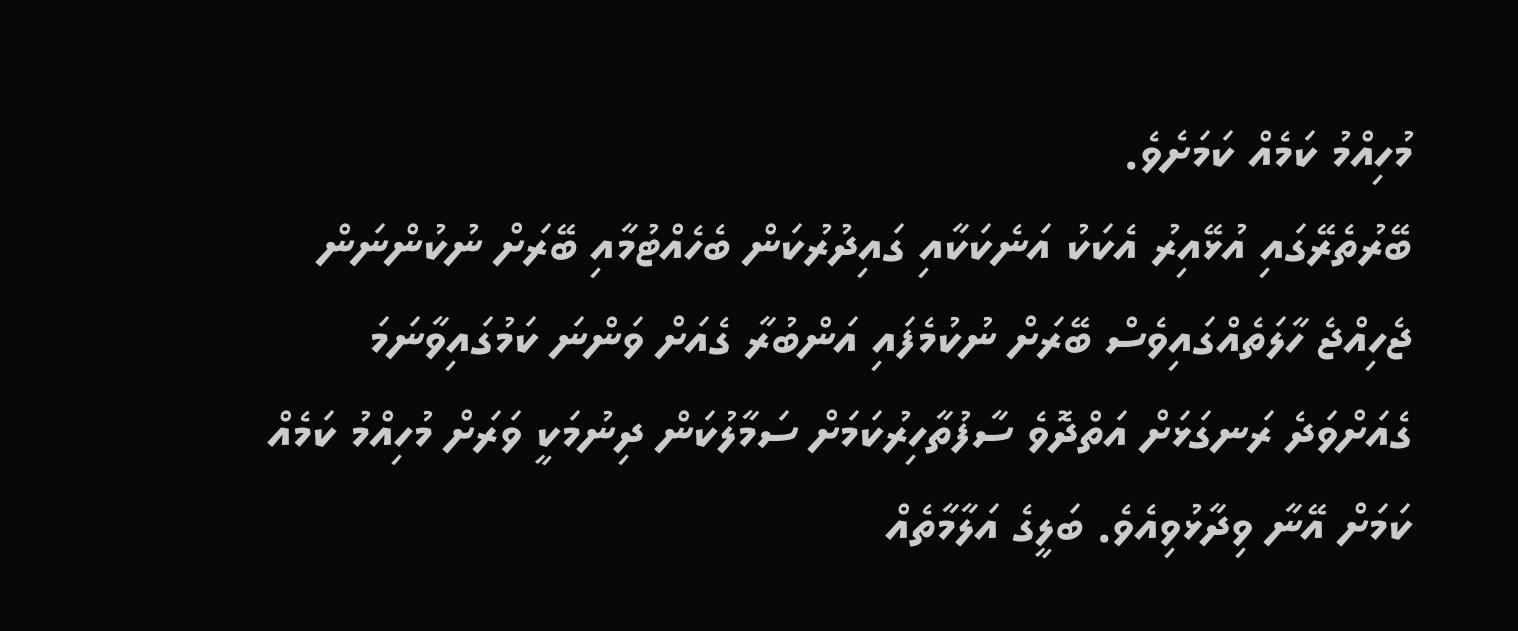މުހިއްމު ކަމެއް ކަމަށެވެ.
ބޭރުތެރޭގައި އުޅޭއިރު އެކަކު އަނެކަކާއި ގައިދުރުކަން ބެހެއްޓުމާއި ބޭރަށް ނުކުންނަން ޖެހިއްޖެ ހާލަތެއްގައިވެސް ބޭރަށް ނުކުމެފައި އަންބުރާ ގެއަށް ވަންނަ ކަމުގައިވާނަމަ ގެއަށްވަދެ ރަނގަޅަށް އަތްދޮވެ ސާފުތާހިރުކަމަށް ސަމާލުކަން ދިނުމަކީ ވަރަށް މުހިއްމު ކަމެއް ކަމަށް އޭނާ ވިދާޅުވިއެވެ. ބަލީގެ އަލާމާތެއް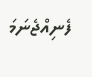ފެނިއްޖެނަމަ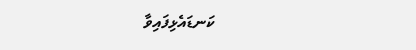ކަނޑައެޅިފައިވާ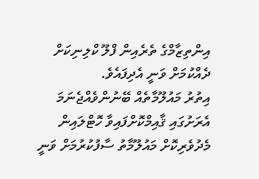އިންތިޒާމްގެ ތެރެއިން ފްލޫ ކްލިނިކަށް ދެއްކުމަށް ވަނީ އެދިފައެވެ.
އިތުރު މައުލޫމާތެއް ބޭނުންވެއްޖެނަމަ އެރަށުގައި ޤާއިމްކޮށްފައިވާ ހޮޓްލައިން މެދުވެރިކޮށް މައުލޫމާތު ސާފުކުރުމަށް ވަނީ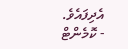އެދިފައެވެ.
- ކޮމެންޓް